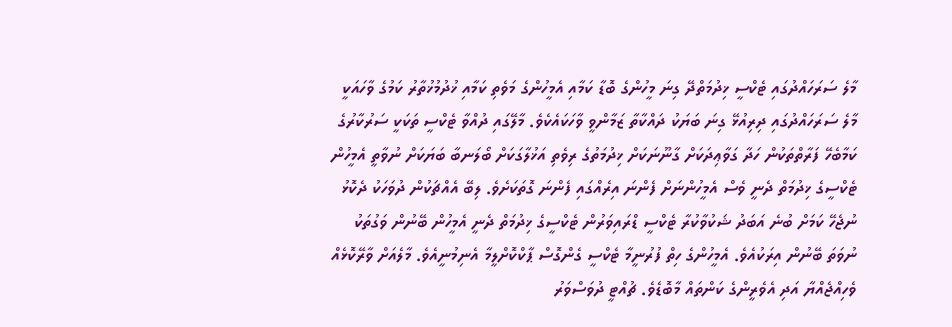މާލެ ސަރަހައްދުގައި ޓެކްސީ ޚިދުމަތްދޭ ގިނަ މީހުންގެ ބޮޑާ ކަމާއި އެމީހުންގެ މަވެތި ކަމާއި ޚުދުމުޚުތާރު ކަމުގެ ވާހައަކީ މާލެ ސަރަހައްދުގައި ދިރިއުޅޭ ގިނަ ބަޔަކު ދައްކާތާ ޒަމާންވީ ވާހަކައެކެވެ. މާލޭގައި ދުއްވާ ޓެކްސީ ތަކަކީ ސަރުކާރުގެ ކަމާބެހޭ ފަރާތްތަކުން ހަދާ ގަވާޢިދަކަށް ގާނޫނަކަށް ޚިދުމަތުގެ ރިވެތި އަޚުލާގަކަށް ބޯލަނބާ ބަޔަކަށް ނުވާތީ އެމީހުން ޓެކްސީގެ ޚިދުމަތް ދެނީ ވެސް އެމީހުންނަށް ފެންނަ އިރެއްގައި ފެންނަ ގޮތަކަށެވެ. ލިބޭ އެއްޗަކުން ދުވަހަކު ދެކޮޅު ނުޖެހޭ ކަމަށް ބުނެ އަބަދު ޝަކުވާކުރާ ޓެކްސީ ޑްރައިވަރުން ޓެކްސީގެ ޚިދުމަތް ދެނީ އެމީހުން ބޭނުން ވަގުތަކު ނުވަތަ ބޭނުން އިރަކުއެވެ. އެމީހުންގެ ހިތް ފުރުނީމާ ޓެކްސީ ގެންގޮސް ޕާކްކޮށްލީމާ އެނިމުނީއެވެ. މާލެއަށް ވާރޭކޮޅެއް ވެހިއްޖެއްޔާ އަދި އެވެރީންގެ ކަންތައް މާބޮޑެވެ. ޗުއްޓީ ދުވަސްވަރު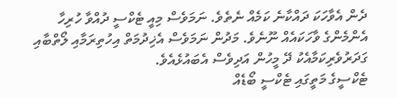ދެން އެވާހަކަ ދައްކާނެ ކަމެއް ނެތެވެ. ނަމަވެސް މިއީ ޓެކްސީ ދުއްވާ ހުރިހާ އެންމެންގެ ވާހަކައެއް ނޫނެވެ. މަދުން ނަމަވެސް އެޚިދުމަތް އިހުތިރަމާއި ލޯތްބާއި ގަދަރުވެރިކަމާއެކު ދޭ މީހުން އަދިވެސް އެބައުޅެއެވެ.
ޓެކްސީގެ މަތީގައި ޓެކްސީ ބޯޑެއް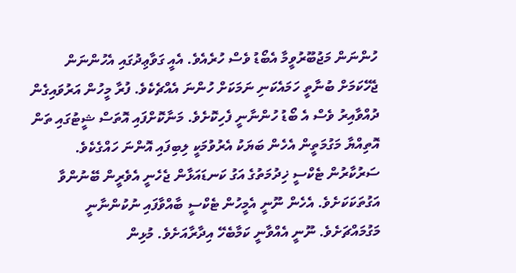ހުންނަން މަޖުބޫރުވީމާ އެބޯޑު ވެސް ހުރެއެވެ. އެއީ ގަވާޢިދުގައި އެހުންނަން ޖެހޭކަމަށް ބުނާތީ ހަމައެކަނި ނަމަކަށް ހުންނަ އެއްޗެކެވެ. ފުރާ މީހުން އަރުވައިގެން ދުއްވާއިރު ވެސް އެ ބޯޑު ހުންނާނީ ފެހިކޮށެވެ. މަނާކޮށްފައި އޮތަސް ޝީޓުގައި ތަން އޮތިއްޔާ މަގުމަތީން އެހެން ބަޔަކު އެރުވުމަކީ ލިބިފައި އޮންނަ ހައްގެކެވެ. ސަރުކާރުން ޓެކްސީ ޚިދުމަތުގެ އަގު ކަނޑައަޅާން ޖެހެނީ އެވެރީން ބޭނުންވާ އަގުތަކަކަށެވެ. އެހެން ނޫނީ އެމީހުން ޓެކްސީ ބާއްވާފައި ނުކުންނާނީ މަގުމައްޗަށެވެ. ނޫނީ އެއްވާނީ ކަމާބެހޭ އިދާރާއަށެވެ. މުޅިން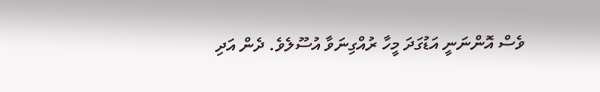ވެސް އޮންނަނީ އަޑުގަދަ މީހާ ރުއްގިނަވާ އުސޫލެވެ. ދެން އަދި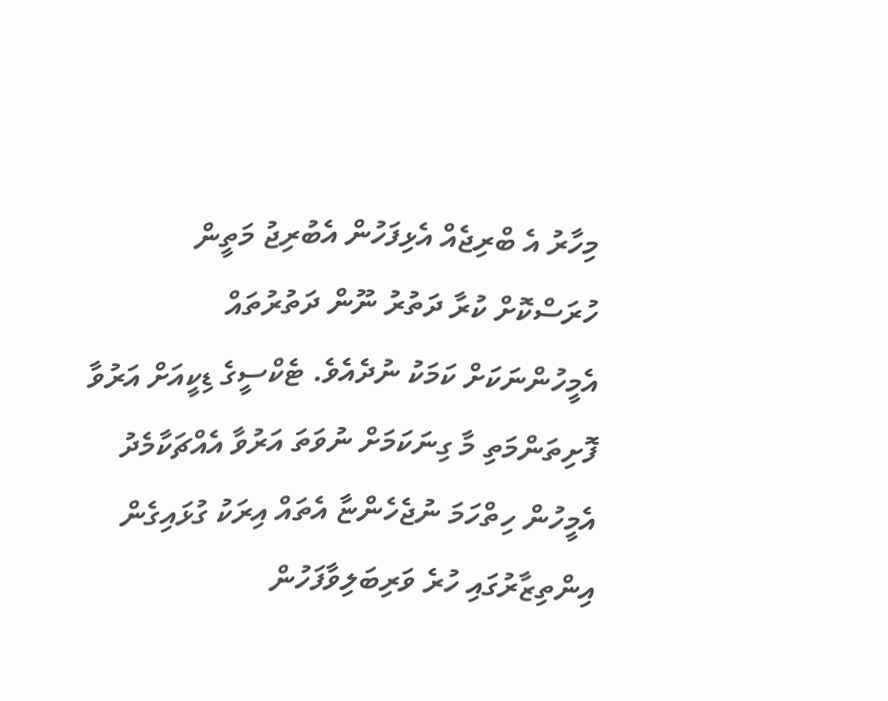މިހާރު އެ ބްރިޖެއް އެޅިފަހުން އެބުރިޖު މަތީން ހުރަސްކޮށް ކުރާ ދަތުރު ނޫން ދަތުރުތައް އެމީހުންނަކަށް ކަމަކު ނުދެއެވެ. ޓެކްސީގެ ޑިކީއަށް އަރުވާ ފޮށިތަންމަތި މާ ގިނަކަމަށް ނުވަތަ އަރުވާ އެއްޗަކާމެދު އެމީހުން ހިތްހަމަ ނުޖެހެންޏާ އެތައް އިރަކު ގުޅައިގެން އިންތިޒާރުގައި ހުރެ ވަރިބަލިވާފަހުން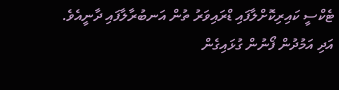ޓެކްސީ ކައިރިކޮށްލާފައި ޑްރައިވަރު ތުން އަނބުރާލާފައި ދާނީއެވެ.
އަދި އަމުދުން ފޯނުން ގުޅައިގެން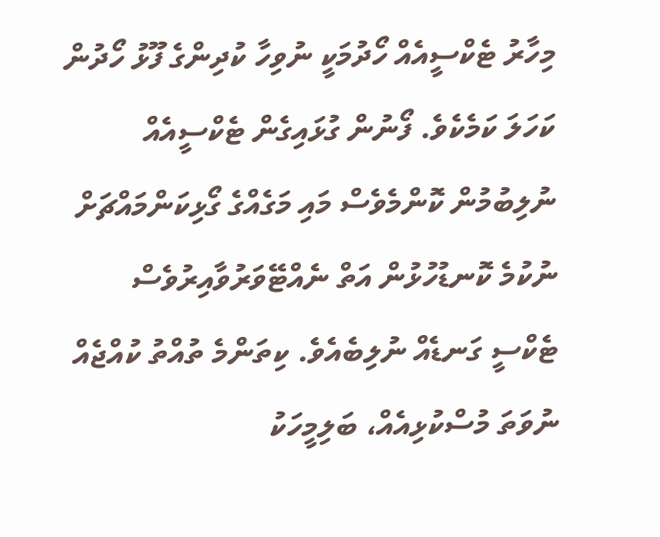މިހާރު ޓެކްސީއެއް ހޯދުމަކީ ނުވިހާ ކުދިންގެ ފޫޅު ހޯދުން ކަހަލަ ކަމެކެވެ. ފޯނުން ގުޅައިގެން ޓެކްސީއެއް ނުލިބުމުން ކޮންމެވެސް މައި މަގެއްގެ ގޯޅިކަންމައްޗަށް ނުކުމެ ކޮނޑުހުޅުން އަތް ނެއްޓޭވަރުވާއިރުވެސް ޓެކްސީ ގަނޑެއް ނުލިބެއެވެ. ކިތަންމެ ތުއްތު ކުއްޖެއް ނުވަތަ މުސްކުޅިއެއް، ބަލިމީހަކު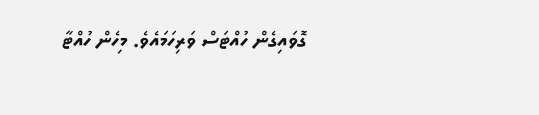ގޮވައިގެން ހުއްޓަސް ވަރިހަމައެވެ. މިހެން ހުއްޓާ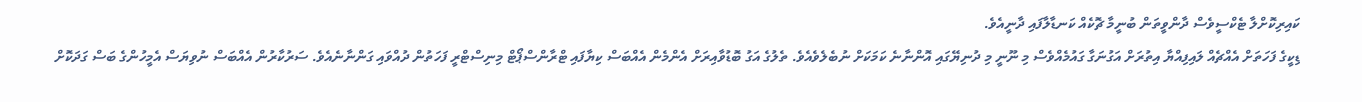ކައިރިކޮށްލާ ޓެކްސީވެސް ދާންވީތަން ބުނީމާ ޗޮކެއް ކަނޑާލާފައި ދާނީއެވެ.
ޑިކީގެ ފަހަތަށް އެއްޗެއް ލައިފިއްޔާ އިތުރަށް އަގުނަގާ ގައުމެއްވެސް މި ނޫނީ މި ދުނިޔޭގައި އޮންނާނެ ކަމަކަށް ނުބެލެވެއެވެ. ތެލުގެ އަގު ބޮޑުވާއިރަށް އެންމެން އެއްބަސް ކިޔާފައި ޓްރާންސްޕޯޓް މިނިސްޓްރީ ފަހަތުން ދުއްވައި ގަންނާނެއެވެ. ސަރުކާރުން އެއްބަސް ނުވިޔަސް އެމީހުންގެ ބަސް ގަދަކޮށް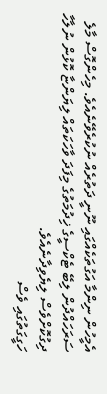އެމީހުން ނިންމާ އަގުތަކެއްގައި ނޫނީ ދަތުރެއް ނުކުރެވޭނެއެވެ. މިހެންގޮސް މާލެ ސަރަހައްދުން ލިބޭ ޓެކްސީގެ ޚިދުމަތުގެ މިފަދަ ވާހަކަތައް ލިޔަންޏާ ކޮޅުން ނުލާހާ ދިގުކޮށްވެސް ލިޔެވިދާނެއެވެ.
ހަގީގަތުގައި ވެސް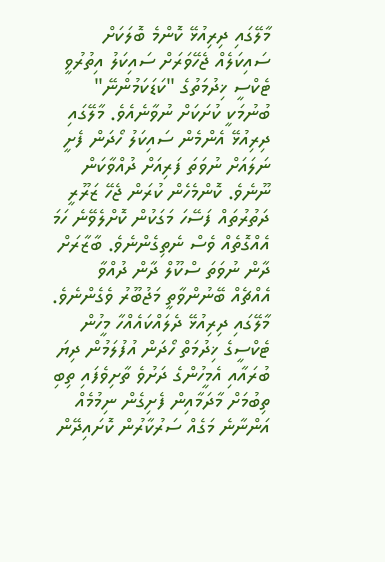މާލޭގައި ދިރިއުޅޭ ކޮންމެ ބޮލަކަށް ސައިކަލެއް ޖެހޭވަރަށް ސައިކަލު އިތުރުވީ ޓެކްސީ ޚިދުމަތުގެ "ކަޑަކަމުންނޭ" ބުނުމަކީ ކުށަކަށް ނުވާނެއެވެ. މާލޭގައި ދިރިއުޅޭ އެންމެން ސައިކަލު ހޯދަން ފެށީ ނަލައަށް ނުވަތަ ފަރިއަށް ދުއްވާކަން ނޫނެވެ. ކޮންމެހެން ކުރަން ޖެހޭ ޒަރޫރީ ދަތުރުތައް ފަސޭހަ މަގަކުން ކޮށްލެވޭނެ ހަމަ އެއްގޮތެއް ވެސް ނެތިގެންނެވެ. ބާޒާރަށް ދާން ނުވަތަ ސްކޫލް ދާން ދުއްވާ އެއްޗެއް ބޭނުންވާތީ މަޖުބޫރު ވެގެންނެވެ.
މާލޭގައި ދިރިއުޅޭ ދެލައްކައެއްހާ މީހުން ޓެކްސީގެ ޚިދުމަތް ހޯދަން އުފުލަމުން ދިޔަ ބުރައާއި އެމީހުންގެ ދަށުވެ ތާށިވެފައި ތިބި ތިބުމަށް މާދަމާއިން ފެށިގެން ނިމުމެއް އަންނާނެ މަގެއް ސަރުކާރުން ކޮށައިދޭން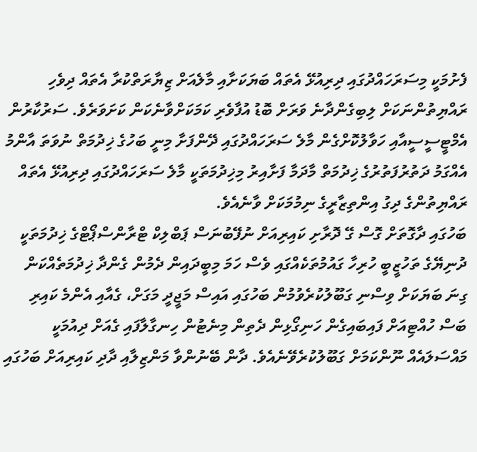ފެށުމަކީ މިސަރަހައްދުގައި ދިރިއުޅޭ އެތައް ބަޔަކަށާއި މާލެއަށް ޒިޔާރަތްކުރާ އެތައް ދިވެހި ރައްޔިތުންނަކަށް ލިބިގެންދާނެ ވަރަށް ބޮޑު އުފާވެރި ކަމަކަށްވާނެކަން ކަށަވަރެވެ. ސަރުކާރުން އެމްޓީސީސީއާއި ހަވާލުކޮށްގެން މާލެ ސަރަހައްދުގައި ދޭންފަށާ މިނީ ބަހުގެ ޚިދުމަތް ނުވަތަ އާންމު އެއްގަމު ދަތުރުފަތުރުގެ ޚިދުމަތް މާދަމާ ފަށާއިރު މިޚިދުމަތަކީ މާލެ ސަރަހައްދުގައި ދިރިއުޅޭ އެތައް ރައްޔިތުންގެ ދިގު އިންތިޒާރީގެ ނިމުމަކަށް ވާނެއެވެ.
ބަހުގައި ދާގޮތަށް ގޮސް ގޭ ދޮރާށި ކައިރިއަށް ނުފޭބުނަސް ޕަބްލިކް ޓްރާންސްޕޯޓްގެ ޚިދުމަތަކީ ދުނިޔޭގެ ތަހުޒީބީ ހުރިހާ ގައުމުތަކެއްގައި ވެސް ހަމަ މިބީދައިން ދެމުން ގެންދާ ޚިދުމަތެއްކަން ގިނަ ބަޔަކަށް ވިސްނި ގަބޫލުކުރެވުމުން ބަހުގައި އައިސް މަޖީދީ މަގަށް، ގެއާއި އެންމެ ކައިރި ބަސް ހުއްޓިއަށް ފައިބައިގެން ހަނިގޯޅިން ދެތިން މިނެޓުން ހިނގާލާފައި ގެއަށް ދިއުމަކީ މައްސަލައެއް ނޫންކަމަށް ގަބޫލުކުރެވޭނެއެވެ. ދާން ބޭނުންވާ މަންޒިލާއި ދާދި ކައިރިއަށް ބަހުގައި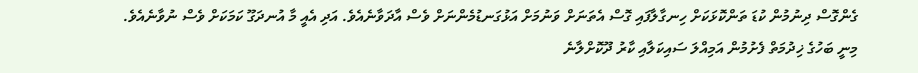ގެންގޮސް ދިނުމުން ކުޑަ ތަންކޮޅަކަށް ހިނގާލާފައި ގޮސް އެތަނަށް ވަނުމަށް އަޅުގަނޑުމެންނަށް ވެސް އާދަވާނެއެވެ. އަދި އެއީ މާ އުނދަގޫ ކަމަކަށް ވެސް ނުވާނެއެވެ.
މިނީ ބަހުގެ ޚިދުމަތް ފެށުމުން އަމިއްލަ ސައިކަލާއި ކާރު ދޫކޮށްލާނެ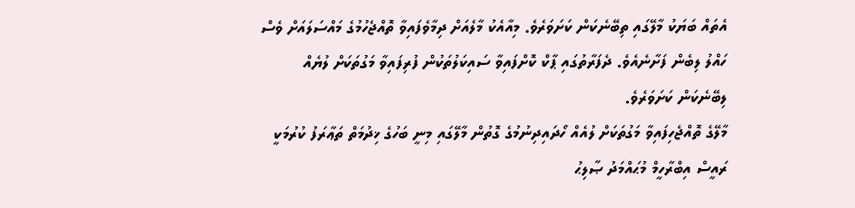އެތައް ބަޔަކު މާލޭގައި ތިބޭނެކަން ކަށަވަރެވެ. މިއާއެކު މާލެއަށް ދިމާވެފައިވާ ތޮއްޖެހުމުގެ މައްސަލައަށް ވެސް ހައްލު ލިބެން ފަށާނެއެވެ. ދެފަރާތުގައި ޕާކް ކޮށްފައިވާ ސައިކަލުތަކުން ފުރިފައިވާ މަގުތަކަށް ލުޔެއް ލިބޭނެކަން ކަށަވަރެވެ.
މާލޭގެ ތޮއްޖެހިފައިވާ މަގުތަކަށް ލުއެއް ހޯދައިދިނުމުގެ ގޮތުން މާލޭގައި މިނީ ބަހުގެ ޚިދުމަތް ތަޢާރަފު ކުރުމަކީ ރައީސް އިބްރާހީމް މުޙައްމަދު ޞާލިޙު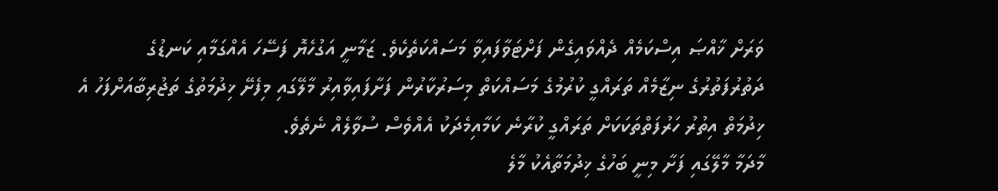ވަރަށް ޚާއްޞަ އިސްކަމެއް ދެއްވައިގެން ފަށްޓަވާފައިވާ މަސައްކަތެކެވެ. ޒަމާނީ އަގުހެޔޮ ފަސޭހަ އެއްގަމާއި ކަނޑުގެ ދަތުރުފަތުރުގެ ނިޒާމެއް ތަރައްގީ ކުރުމުގެ މަސައްކަތް މިސަރުކާރުން ފަށާފައިވާއިރު މާލޭގައި މިފެށޭ ޚިދުމަތުގެ ތަޖުރިބާއަށްފަހު އެ ޚިދުމަތް އިތުރު ހަރުފަތްތަކަކަށް ތަރައްގީ ކުރާނެ ކަމާއިމެދަކު އެއްވެސް ސުވާލެއް ނެތެވެ.
މާދަމާ މާލޭގައި ފަށާ މިނީ ބަހުގެ ޚިދުމަތާއެކު މާލެ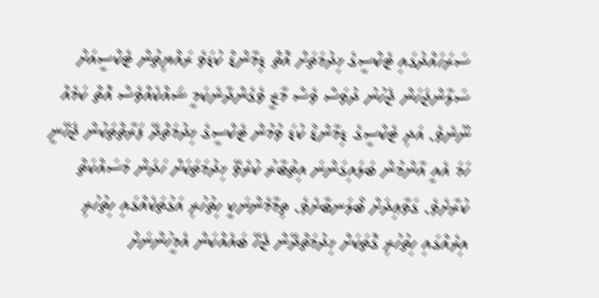ސަރަހައްދުގައި ޓެކްސީގެ ޚިދުމަތަށް އޮތް ޑިމާންޑް ކުޑަވެ ރައްޔިތުން ޓެކްސީއަށް ސަލާންޖަހަން ޖެހުނު ދުވަސް ވެސް މާޒީ ވެގެންދާނެކަމީ ޝައްކެއްވެސް އޮތް ކަމެއް ނޫނެވެ. އަދި ޓެކްސީގެ ޑިމާންޑް ކުޑަ ވުމުން ޓެކްސީގެ ޚިދުމަތްދޭ ފަރާތްތަކުން ޖެހޭނީ ހަމަ އެއީ އާންމުން ބަލައިގަންނަ އިތުބާރު ކުރެވޭ ޚިދުމަތަކަށް ހަދަން މަސައްކަތް ކުރާށެވެ. ގަވާޢިދަށް ބޯލަނބާށެވެ. ތިމާމެންނަކީ ހިތުހުރި އަގުތަކެއްގައި ހިތުހުރި އިރެއްގައި ހިތުހުރި ގޮތަކަށް ޚިދުމަތްދޭން ޖެހޭ ބައެއްކަން އެމީހުންނަށް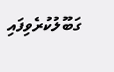ގަބޫލުކުރެވިފައި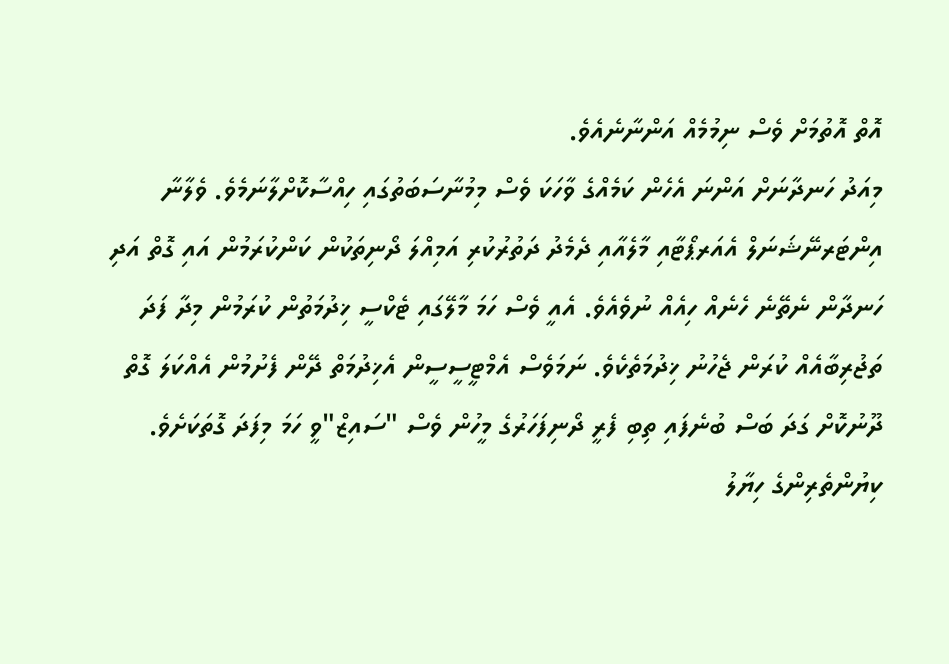އޮތް އޮތުމަށް ވެސް ނިމުމެއް އަންނާނެއެވެ.
މިއަދު ހަނދާނަށް އަންނަ އެހެން ކަމެއްގެ ވާހަކަ ވެސް މިމުނާސަބަތުގައި ހިއްސާކޮށްލާނަމެވެ. ވެލާނާ އިންޓަރނޭޝަނަލް އެއަރޕޯޓާއި މާލެއާއި ދެމެދު ދަތުރުކުރި އަމިއްލަ ދޯނިތަކުން ކަންކުރަމުން އައި ގޮތް އަދި ހަނދާން ނެތޭނެ ހެނެއް ހިއެއް ނުވެއެވެ. އެއީ ވެސް ހަމަ މާލޭގައި ޓެކްސީ ޚިދުމަތުން ކުރަމުން މިދާ ފަދަ ތަޖުރިބާއެއް ކުރަން ޖެހުނު ޚިދުމަތެކެވެ. ނަމަވެސް އެމްޓީސީސީން އެޚިދުމަތް ދޭން ފެށުމުން އެއްކަލަ ގޮތް ދޫނުކޮށް ގަދަ ބަސް ބުނެފައި ތިބި ފެރީ ދޯނިފަހަރުގެ މީހުން ވެސް "ސައިޒް"ވީ ހަމަ މިފަދަ ގޮތަކަށެވެ.
ކިޔުންތެރިންގެ ހިޔާލު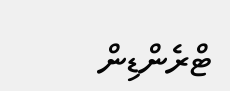ޓްރެންޑިން